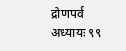द्रोणपर्व
अध्यायः ९९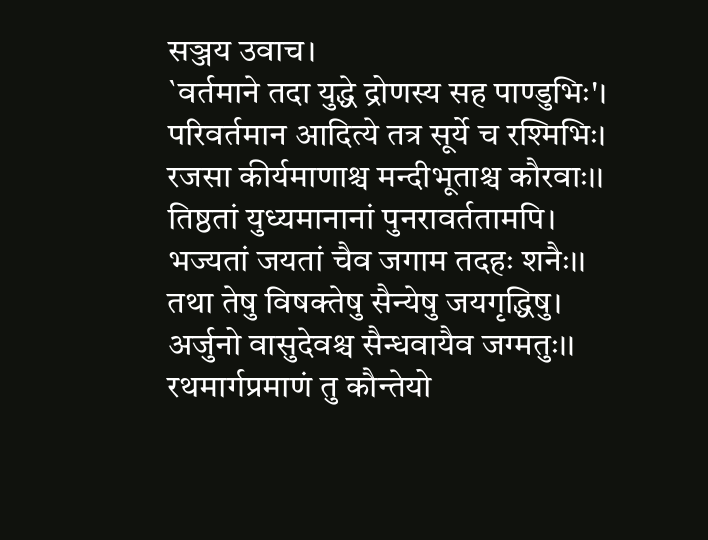सञ्जय उवाच।
`वर्तमाने तदा युद्धे द्रोणस्य सह पाण्डुभिः'।
परिवर्तमान आदित्ये तत्र सूर्ये च रश्मिभिः।
रजसा कीर्यमाणाश्च मन्दीभूताश्च कौरवाः।।
तिष्ठतां युध्यमानानां पुनरावर्ततामपि।
भज्यतां जयतां चैव जगाम तदहः शनैः।।
तथा तेषु विषक्तेषु सैन्येषु जयगृद्धिषु।
अर्जुनो वासुदेवश्च सैन्धवायैव जग्मतुः।।
रथमार्गप्रमाणं तु कौन्तेयो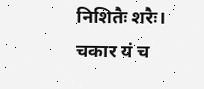निशितैः शरैः।
चकार यं च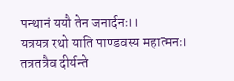पन्थानं ययौ तेन जनार्दनः।।
यत्रयत्र रथो याति पाण्डवस्य महात्मनः।
तत्रतत्रैव दीर्यन्ते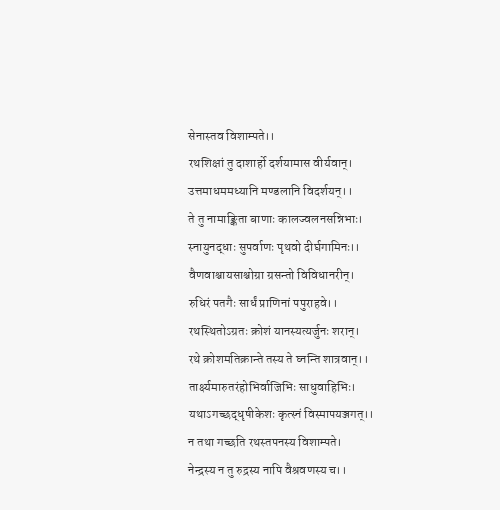सेनास्तव विशाम्पते।।
रथशिक्षां तु दाशार्हो दर्शयामास वीर्यवान्।
उत्तमाधममध्यानि मण्डलानि विदर्शयन्।।
ते तु नामाङ्किता बाणाः कालज्वलनसन्निभाः।
स्नायुनद्धाः सुपर्वाणः पृथवो दीर्घगामिनः।।
वैणवाश्चायसाश्चोग्रा ग्रसन्तो विविधानरीन्।
रुधिरं पतगैः सार्धं प्राणिनां पपुराहवे।।
रथस्थितोऽग्रतः क्रोशं यानस्यत्यर्जुनः शरान्।
रथे क्रोशमतिक्रान्ते तस्य ते घ्नन्ति शात्रवान्।।
तार्क्ष्यमारुतरंहोभिर्वाजिभिः साधुवाहिभिः।
यथाऽगच्छद्धृषीकेशः कृत्स्नं विस्मापयञ्जगत्।।
न तथा गच्छति रथस्तपनस्य विशाम्पते।
नेन्द्रस्य न तु रुद्रस्य नापि वैश्रवणस्य च।।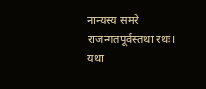नान्यस्य समरे राजन्गतपूर्वस्तथा रथः।
यथा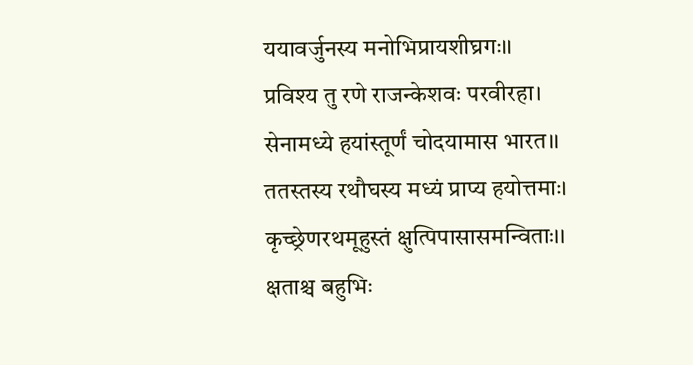ययावर्जुनस्य मनोभिप्रायशीघ्रगः।।
प्रविश्य तु रणे राजन्केशवः परवीरहा।
सेनामध्ये हयांस्तूर्णं चोदयामास भारत।।
ततस्तस्य रथौघस्य मध्यं प्राप्य हयोत्तमाः।
कृच्छ्रेणरथमूहुस्तं क्षुत्पिपासासमन्विताः।।
क्षताश्च बहुभिः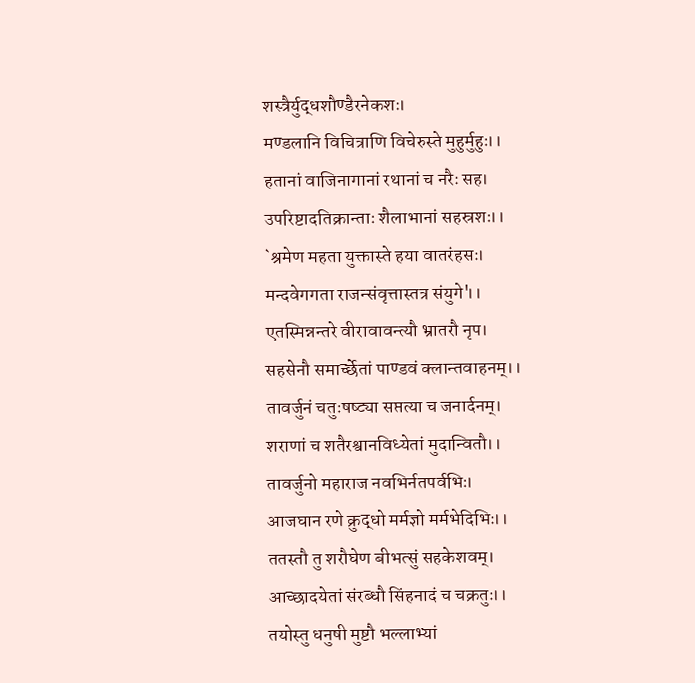शस्त्रैर्युद्धशौण्डैरनेकशः।
मण्डलानि विचित्राणि विचेरुस्ते मुहुर्मुहुः।।
हतानां वाजिनागानां रथानां च नरैः सह।
उपरिष्टादतिक्रान्ताः शैलाभानां सहस्रशः।।
`श्रमेण महता युक्तास्ते हया वातरंहसः।
मन्दवेगगता राजन्संवृत्तास्तत्र संयुगे'।।
एतस्मिन्नन्तरे वीरावावन्त्यौ भ्रातरौ नृप।
सहसेनौ समार्च्छेतां पाण्डवं क्लान्तवाहनम्।।
तावर्जुनं चतुःषष्ट्या सप्तत्या च जनार्दनम्।
शराणां च शतैरश्वानविध्येतां मुदान्वितौ।।
तावर्जुनो महाराज नवभिर्नतपर्वभिः।
आजघान रणे क्रुद्धो मर्मज्ञो मर्मभेदिभिः।।
ततस्तौ तु शरौघेण बीभत्सुं सहकेशवम्।
आच्छादयेतां संरब्धौ सिंहनादं च चक्रतुः।।
तयोस्तु धनुषी मुष्टौ भल्लाभ्यां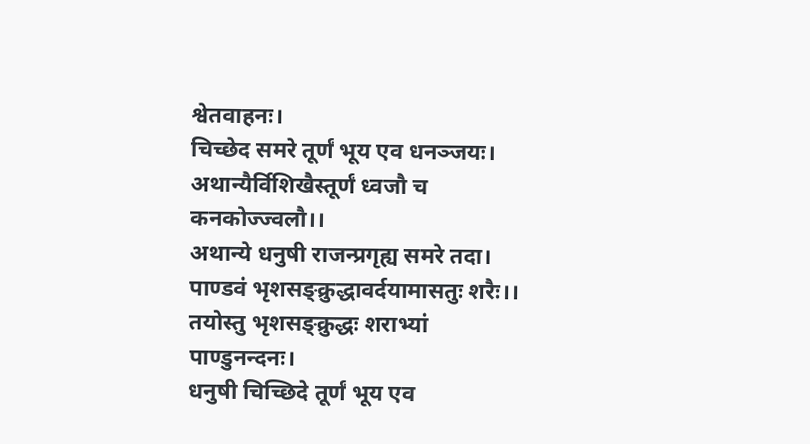श्वेतवाहनः।
चिच्छेद समरे तूर्णं भूय एव धनञ्जयः।
अथान्यैर्विशिखैस्तूर्णं ध्वजौ च कनकोज्ज्वलौ।।
अथान्ये धनुषी राजन्प्रगृह्य समरे तदा।
पाण्डवं भृशसङ्क्रुद्धावर्दयामासतुः शरैः।।
तयोस्तु भृशसङ्क्रुद्धः शराभ्यां पाण्डुनन्दनः।
धनुषी चिच्छिदे तूर्णं भूय एव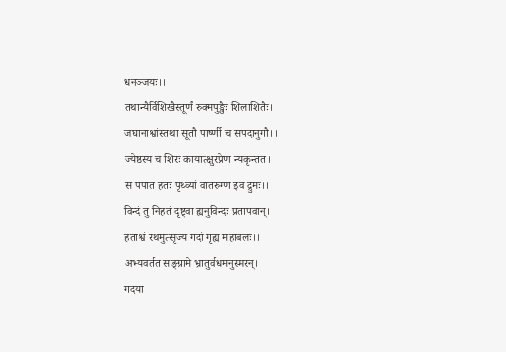धनञ्जयः।।
तथान्यैर्विशिखैस्तूर्णं रुक्मपुङ्खैः शिलाशितैः।
जघानाश्वांस्तथा सूतौ पार्ष्णी च सपदानुगौ।।
ज्येष्ठस्य च शिरः कायात्क्षुरप्रेण न्यकृन्तत।
स पपात हतः पृथ्व्यां वातरुग्ण इव द्रुमः।।
विन्दं तु निहतं दृष्ट्वा ह्यनुविन्दः प्रतापवान्।
हताश्वं रथमुत्सृज्य गदां गृह्य महाबलः।।
अभ्यवर्तत सङ्ग्रामे भ्रातुर्वधमनुस्मरन्।
गदया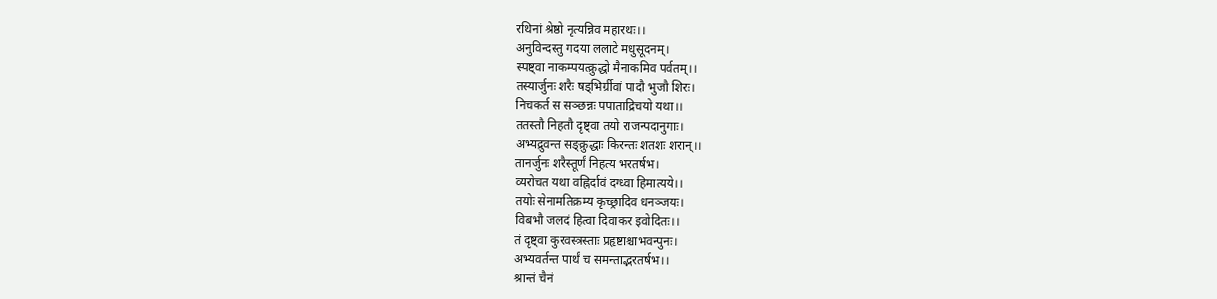रथिनां श्रेष्ठो नृत्यन्निव महारथः।।
अनुविन्दस्तु गदया ललाटे मधुसूदनम्।
स्पष्ट्वा नाकम्पयत्क्रुद्धो मैनाकमिव पर्वतम्।।
तस्यार्जुनः शरैः षड्भिर्ग्रीवां पादौ भुजौ शिरः।
निचकर्त स सञ्छन्नः पपाताद्रिचयो यथा।।
ततस्तौ निहतौ दृष्ट्वा तयो राजन्पदानुगाः।
अभ्यद्रुवन्त सङ्क्रुद्धाः किरन्तः शतशः शरान्।।
तानर्जुनः शरैस्तूर्णं निहत्य भरतर्षभ।
व्यरोचत यथा वह्निर्दावं दग्ध्वा हिमात्यये।।
तयोः सेनामतिक्रम्य कृच्छ्रादिव धनञ्जयः।
विबभौ जलदं हित्वा दिवाकर इवोदितः।।
तं दृष्ट्वा कुरवस्त्रस्ताः प्रहृष्टाश्चाभवन्पुनः।
अभ्यवर्तन्त पार्थं च समन्ताद्भरतर्षभ।।
श्रान्तं चैनं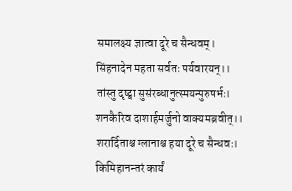समालक्ष्य ज्ञात्वा दूरे च सैन्धवम्।
सिंहनादेन महता सर्वतः पर्यवारयन्।।
तांस्तु दृष्ट्वा सुसंरब्धानुत्स्मयन्पुरुषर्भः।
शनकैरिव दाशार्हमर्जुनो वाक्यमब्रवीत्।।
शरार्दिताश्च ग्लानाश्च हया दूरे च सैन्धवः।
किमिहानन्तरं कार्यं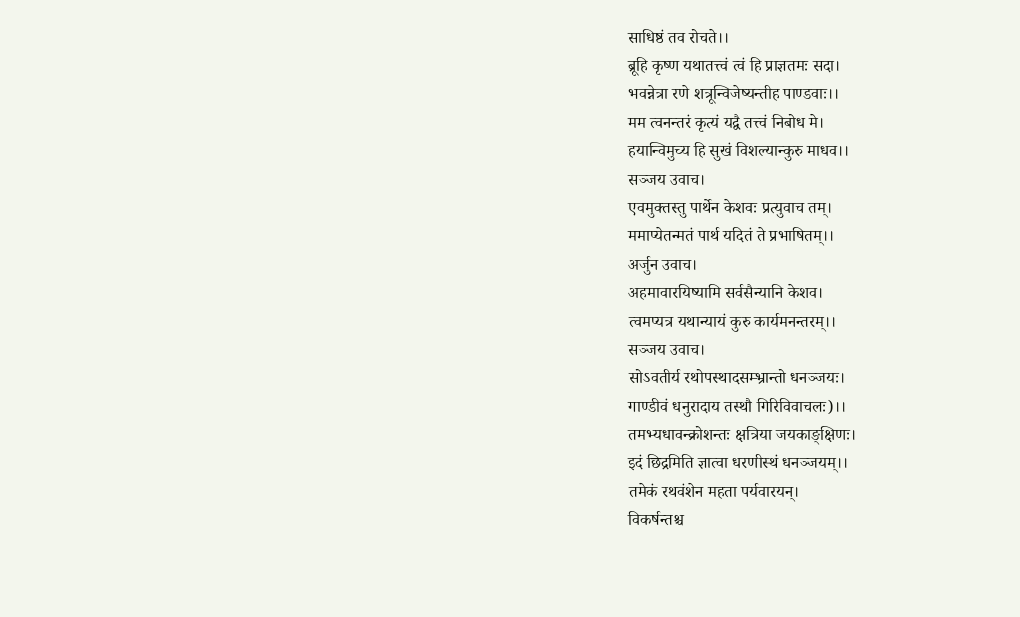साधिष्ठं तव रोचते।।
ब्रूहि कृष्ण यथातत्त्वं त्वं हि प्राज्ञतमः सदा।
भवन्नेत्रा रणे शत्रून्विजेष्यन्तीह पाण्डवाः।।
मम त्वनन्तरं कृत्यं यद्वै तत्त्वं निबोध मे।
हयान्विमुच्य हि सुखं विशल्यान्कुरु माधव।।
सञ्जय उवाच।
एवमुक्तस्तु पार्थेन केशवः प्रत्युवाच तम्।
ममाप्येतन्मतं पार्थ यदितं ते प्रभाषितम्।।
अर्जुन उवाच।
अहमावारयिष्यामि सर्वसैन्यानि केशव।
त्वमप्यत्र यथान्यायं कुरु कार्यमनन्तरम्।।
सञ्जय उवाच।
सोऽवतीर्य रथोपस्थादसम्भ्रान्तो धनञ्जयः।
गाण्डीवं धनुरादाय तस्थौ गिरिविवाचलः)।।
तमभ्यधावन्क्रोशन्तः क्षत्रिया जयकाङ्क्षिणः।
इदं छिद्रमिति ज्ञात्वा धरणीस्थं धनञ्जयम्।।
तमेकं रथवंशेन महता पर्यवारयन्।
विकर्षन्तश्च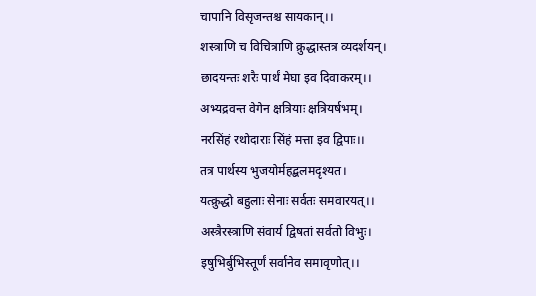चापानि विसृजन्तश्च सायकान्।।
शस्त्राणि च विचित्राणि क्रुद्धास्तत्र व्यदर्शयन्।
छादयन्तः शरैः पार्थं मेघा इव दिवाकरम्।।
अभ्यद्रवन्त वेगेन क्षत्रियाः क्षत्रियर्षभम्।
नरसिंहं रथोदाराः सिंहं मत्ता इव द्विपाः।।
तत्र पार्थस्य भुजयोर्महद्बलमदृश्यत।
यत्क्रुद्धो बहुलाः सेनाः सर्वतः समवारयत्।।
अस्त्रैरस्त्राणि संवार्य द्विषतां सर्वतो विभुः।
इषुभिर्बुभिस्तूर्णं सर्वानेव समावृणोत्।।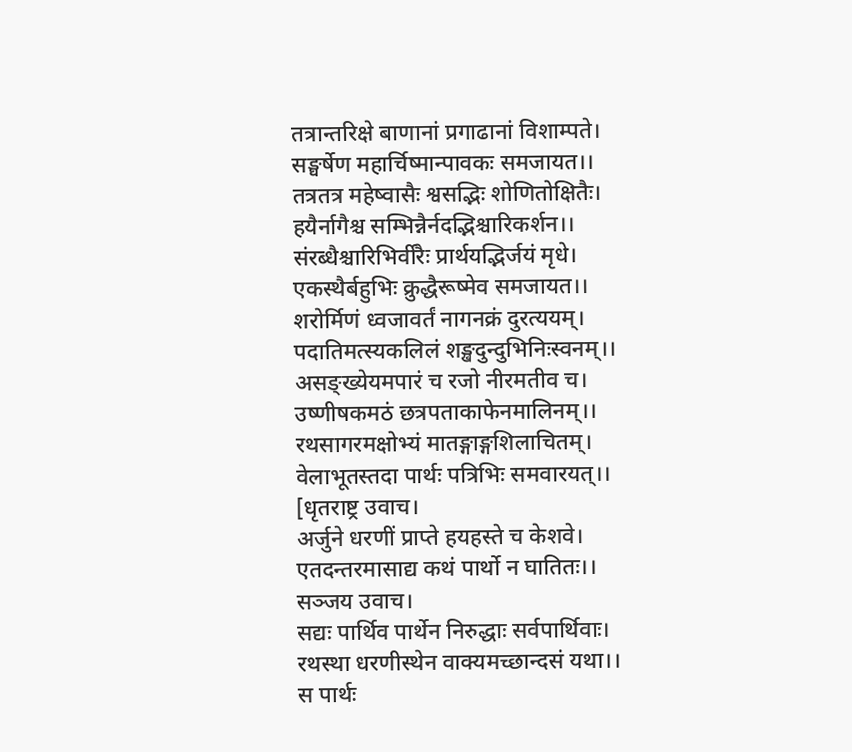तत्रान्तरिक्षे बाणानां प्रगाढानां विशाम्पते।
सङ्घर्षेण महार्चिष्मान्पावकः समजायत।।
तत्रतत्र महेष्वासैः श्वसद्भिः शोणितोक्षितैः।
हयैर्नागैश्च सम्भिन्नैर्नदद्भिश्चारिकर्शन।।
संरब्धैश्चारिभिर्वीरैः प्रार्थयद्भिर्जयं मृधे।
एकस्थैर्बहुभिः क्रुद्धैरूष्मेव समजायत।।
शरोर्मिणं ध्वजावर्तं नागनक्रं दुरत्ययम्।
पदातिमत्स्यकलिलं शङ्खदुन्दुभिनिःस्वनम्।।
असङ्ख्येयमपारं च रजो नीरमतीव च।
उष्णीषकमठं छत्रपताकाफेनमालिनम्।।
रथसागरमक्षोभ्यं मातङ्गाङ्गशिलाचितम्।
वेलाभूतस्तदा पार्थः पत्रिभिः समवारयत्।।
[धृतराष्ट्र उवाच।
अर्जुने धरणीं प्राप्ते हयहस्ते च केशवे।
एतदन्तरमासाद्य कथं पार्थो न घातितः।।
सञ्जय उवाच।
सद्यः पार्थिव पार्थेन निरुद्धाः सर्वपार्थिवाः।
रथस्था धरणीस्थेन वाक्यमच्छान्दसं यथा।।
स पार्थः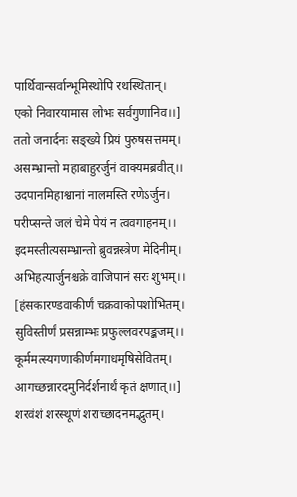पार्थिवान्सर्वान्भूमिस्थोपि रथस्थितान्।
एको निवारयामास लोभः सर्वगुणानिव।।]
ततो जनार्दनः सङ्ख्ये प्रियं पुरुषसत्तमम्।
असम्भ्रान्तो महाबाहुरर्जुनं वाक्यमब्रवीत्।।
उदपानमिहाश्वानां नालमस्ति रणेऽर्जुन।
परीप्सन्ते जलं चेमे पेयं न त्ववगाहनम्।।
इदमस्तीत्यसम्भ्रान्तो ब्रुवन्नस्त्रेण मेदिनीम्।
अभिहत्यार्जुनश्चक्रे वाजिपानं सरः शुभम्।।
[हंसकारण्डवाकीर्णं चक्रवाकोपशोभितम्।
सुविस्तीर्णं प्रसन्नाम्भः प्रफुल्लवरपङ्कजम्।।
कूर्ममत्स्यगणाकीर्णमगाधमृषिसेवितम्।
आगच्छन्नारदमुनिर्दर्शनार्थं कृतं क्षणात्।।]
शरवंशं शरस्थूणं शराच्छादनमद्भुतम्।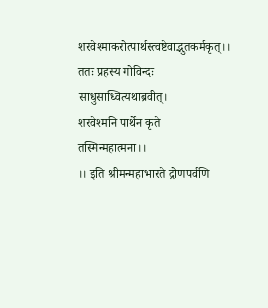शरवेश्माकरोत्पार्थस्त्वष्टेवाद्भुतकर्मकृत्।।
ततः प्रहस्य गोविन्दः साधुसाध्वित्यथाब्रवीत्।
शरवेश्मनि पार्थेन कृते तस्मिन्महात्मना।।
।। इति श्रीमन्महाभारते द्रोणपर्वणि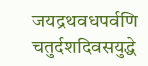जयद्रथवधपर्वणि
चतुर्दशदिवसयुद्धे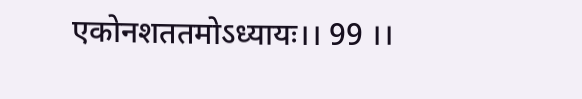एकोनशततमोऽध्यायः।। 99 ।।